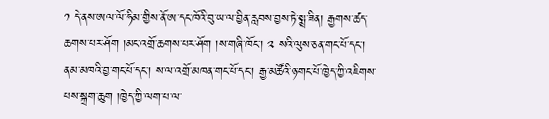༡ དེ་ནས་ཨལ་ལོ་ཧིམ་གྱིས་ནོ་ཨ་དང་ཁོའི་བུ་ཡ་ལ་བྱིན་རླབས་བྱས་ཏེ་སྨྲ་ཟིན། རྒྱགས་ཚད་ཆགས་པར་ཤོག །མང་འགྲོ་ཆགས་པར་ཤོག །ས་གཞི་ཁོང་། ༢ སའི་ལུས་ཅན་གང་པོ་དང་། ནམ་མཁའི་བྱ་གང་པོ་དང་། ས་ལ་འགྲོ་མཁན་གང་པོ་དང་། རྒྱ་མཚོའི་ཉ་གང་པོ་ཁྱེད་ཀྱི་འཇིགས་པས་སྐྲག་ཆུག །ཁྱེད་ཀྱི་ལག་པ་ལ་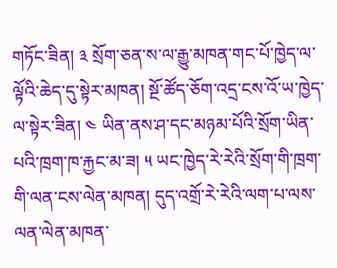གཏོང་ཟིན། ༣ སྲོག་ཅན་ས་ལ་རྒྱུ་མཁན་གང་པོ་ཁྱེད་ལ་ལྟོའི་ཆེད་དུ་སྟེར་མཁན། སྔོ་ཚོད་ཅོག་འདྲ་ངས་འོ་ཡ་ཁྱེད་ལ་སྟེར་ཟིན། ༤ ཡིན་ནས་ཤ་དང་མཉམ་པོའི་སྲོག་ཡིན་པའི་ཁྲག་ཁ་རྐྱང་མ་ཟ། ༥ ཡང་ཁྱེད་རེ་རེའི་སྲོག་གི་ཁྲག་གི་ལན་ངས་ལེན་མཁན། དུད་འགྲོ་རེ་རེའི་ལག་པ་ལས་ལན་ལེན་མཁན་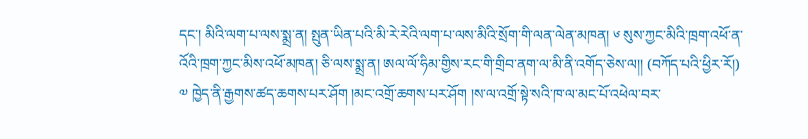དང་། མིའི་ལག་པ་ལས་སྨྲ་ན། སྤུན་ཡིན་པའི་མི་རེ་རེའི་ལག་པ་ལས་མིའི་སྲོག་གི་ལན་ལེན་མཁན། ༦ སུས་ཀྱང་མིའི་ཁྲག་འཕོ་ན་འོའི་ཁྲག་ཀྱང་མིས་འཕོ་མཁན། ཅི་ལས་སྨྲ་ན། ཨལ་ལོ་ཧིམ་གྱིས་རང་གི་གྲིབ་ནག་ལ་མི་ནི་འགོད་ཅེས་ལ།། (བཀོད་པའི་ཕྱིར་རོ།)
༧ ཁྱེད་ནི་རྒྱགས་ཚད་ཆགས་པར་ཤོག །མང་འགྲོ་ཆགས་པར་ཤོག །ས་ལ་འགྲོ་སྟེ་སའི་ཁ་ལ་མང་པོ་འཕེལ་བར་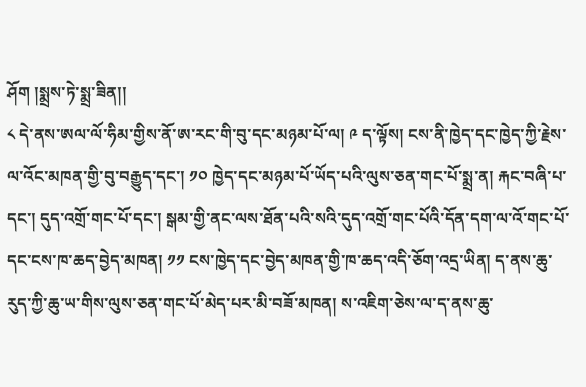ཤོག །སྨྲས་ཏེ་སྨྲ་ཟིན།།
༨ དེ་ནས་ཨལ་ལོ་ཧིམ་གྱིས་ནོ་ཨ་རང་གི་བུ་དང་མཉམ་པོ་ལ། ༩ ད་ལྟོས། ངས་ནི་ཁྱེད་དང་ཁྱེད་ཀྱི་རྗེས་ལ་འོང་མཁན་གྱི་བུ་བརྒྱུད་དང་། ༡༠ ཁྱེད་དང་མཉམ་པོ་ཡོད་པའི་ལུས་ཅན་གང་པོ་སྨྲ་ན། རྐང་བཞི་པ་དང་། དུད་འགྲོ་གང་པོ་དང་། སྒམ་གྱི་ནང་ལས་ཐོན་པའི་སའི་དུད་འགྲོ་གང་པོའི་དོན་དག་ལ་འོ་གང་པོ་དང་ངས་ཁ་ཆད་བྱེད་མཁན། ༡༡ ངས་ཁྱེད་དང་བྱེད་མཁན་གྱི་ཁ་ཆད་འདི་ཅོག་འདྲ་ཡིན། ད་ནས་ཆུ་རུད་ཀྱི་ཆུ་ཡ་གིས་ལུས་ཅན་གང་པོ་མེད་པར་མི་བཟོ་མཁན། ས་འཇིག་ཅེས་ལ་ད་ནས་ཆུ་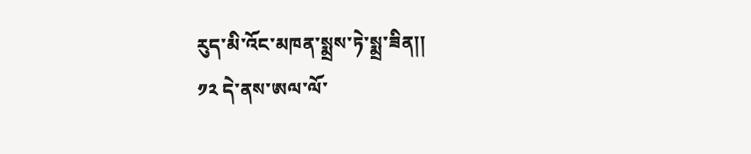རུད་མི་འོང་མཁན་སྨྲས་ཏེ་སྨྲ་ཟིན།།
༡༢ དེ་ནས་ཨལ་ལོ་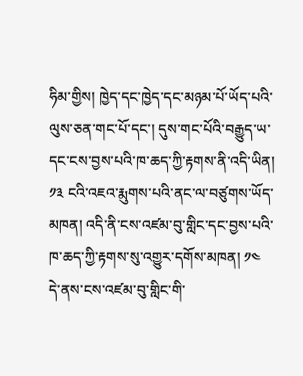ཧིམ་གྱིས། ཁྱེད་དང་ཁྱེད་དང་མཉམ་པོ་ཡོད་པའི་ལུས་ཅན་གང་པོ་དང་། དུས་གང་པོའི་བརྒྱུད་ཡ་དང་ངས་བྱས་པའི་ཁ་ཆད་ཀྱི་རྟགས་ནི་འདི་ཡིན། ༡༣ ངའི་འཇའ་རྨུགས་པའི་ནང་ལ་བཙུགས་ཡོད་མཁན། འདི་ནི་ངས་འཛམ་བུ་གླིང་དང་བྱས་པའི་ཁ་ཆད་ཀྱི་རྟགས་སུ་འགྱུར་དགོས་མཁན། ༡༤ དེ་ནས་ངས་འཛམ་བུ་གླིང་གི་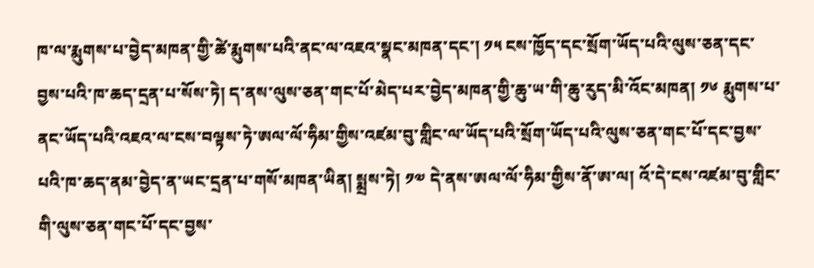ཁ་ལ་རྨུགས་པ་བྱེད་མཁན་གྱི་ཚེ་རྨུགས་པའི་ནང་ལ་འཇའ་སྣང་མཁན་དང་། ༡༥ ངས་ཁྱོད་དང་སྲོག་ཡོད་པའི་ལུས་ཅན་དང་བྱས་པའི་ཁ་ཆད་དྲན་པ་སོས་ཏེ། ད་ནས་ལུས་ཅན་གང་པོ་མེད་པར་བྱེད་མཁན་གྱི་ཆུ་ཡ་གི་ཆུ་རུད་མི་འོང་མཁན། ༡༦ རྨུགས་པ་ནང་ཡོད་པའི་འཇའ་ལ་ངས་བལྟས་ཏེ་ཨལ་ལོ་ཧིམ་གྱིས་འཛམ་བུ་གླིང་ལ་ཡོད་པའི་སྲོག་ཡོད་པའི་ལུས་ཅན་གང་པོ་དང་བྱས་པའི་ཁ་ཆད་ནམ་བྱེད་ན་ཡང་དྲན་པ་གསོ་མཁན་ཡིན། སྨྲས་ཏེ། ༡༧ དེ་ནས་ཨལ་ལོ་ཧིམ་གྱིས་ནོ་ཨ་ལ། འོ་དེ་ངས་འཛམ་བུ་གླིང་གི་ལུས་ཅན་གང་པོ་དང་བྱས་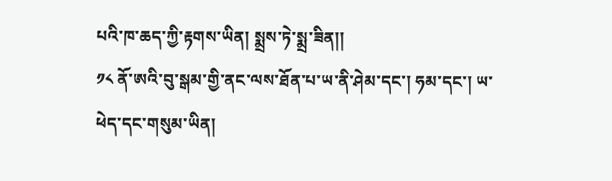པའི་ཁ་ཆད་ཀྱི་རྟགས་ཡིན། སྨྲས་ཏེ་སྨྲ་ཟིན།།
༡༨ ནོ་ཨའི་བུ་སྒམ་གྱི་ནང་ལས་ཐོན་པ་ཡ་ནི་ཤེམ་དང་། ཧམ་དང་། ཡ་ཕེད་དང་གསུམ་ཡིན།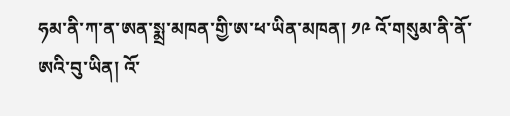ཧམ་ནི་ཀ་ན་ཨན་སྨྲ་མཁན་གྱི་ཨ་ཕ་ཡིན་མཁན། ༡༩ འོ་གསུམ་ནི་ནོ་ཨའི་བུ་ཡིན། འོ་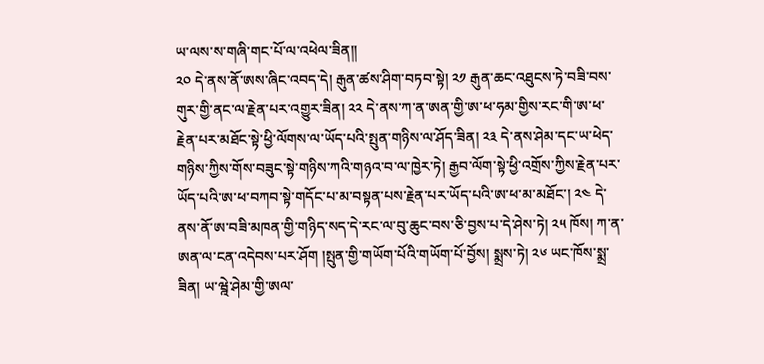ཡ་ལས་ས་གཞི་གང་པོ་ལ་འཕེལ་ཟིན།།
༢༠ དེ་ནས་ནོ་ཨས་ཞིང་འབད་དེ། རྒུན་ཚས་ཤིག་བཏབ་སྟེ། ༢༡ རྒུན་ཆང་འཐུངས་ཏེ་བཟི་བས་གུར་གྱི་ནང་ལ་རྗེན་པར་འགྱུར་ཟིན། ༢༢ དེ་ནས་ཀ་ན་ཨན་གྱི་ཨ་ཕ་ཧམ་གྱིས་རང་གི་ཨ་ཕ་རྗེན་པར་མཐོང་སྟེ་ཕྱི་ལོགས་ལ་ཡོད་པའི་སྤུན་གཉིས་ལ་ཤོད་ཟིན། ༢༣ དེ་ནས་ཤེམ་དང་ཡ་ཕེད་གཉིས་ཀྱིས་གོས་བཟུང་སྟེ་གཉིས་ཀའི་གཉའ་བ་ལ་ཁྱེར་ཏེ། རྒྱབ་ལོག་སྟེ་ཕྱི་འགྲོས་ཀྱིས་རྗེན་པར་ཡོད་པའི་ཨ་ཕ་བཀབ་སྟེ་གདོང་པ་མ་བསྟན་པས་རྗེན་པར་ཡོད་པའི་ཨ་ཕ་མ་མཐོང་། ༢༤ དེ་ནས་ནོ་ཨ་བཟི་མཁན་གྱི་གཉིད་སད་དེ་རང་ལ་བུ་ཆུང་བས་ཅི་བྱས་པ་དེ་ཤེས་ཏེ། ༢༥ ཁོས། ཀ་ན་ཨན་ལ་ངན་འདེབས་པར་ཤོག །སྤུན་གྱི་གཡོག་པོའི་གཡོག་པོ་བྱོས། སྨྲས་ཏེ། ༢༦ ཡང་ཁོས་སྨྲ་ཟིན། ཡ་ཝྰེ་ཤེམ་གྱི་ཨལ་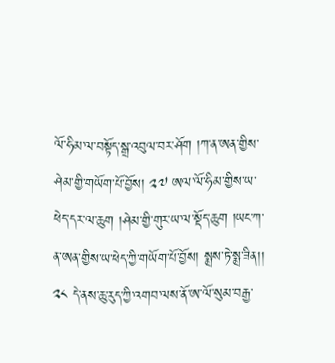ལོ་ཧིམ་ལ་བསྟོད་སྒྲ་འབུལ་བར་ཤོག །ཀ་ན་ཨན་གྱིས་ཤེམ་གྱི་གཡོག་པོ་བྱོས། ༢༧ ཨལ་ལོ་ཧིམ་གྱིས་ཡ་ཕེད་དར་ལ་ཆུག །ཤེམ་གྱི་གུར་ཡ་ལ་སྡོད་ཆུག །ཡང་ཀ་ན་ཨན་གྱིས་ཡ་ཕེད་ཀྱི་གཡོག་པོ་བྱོས། སྨྲས་ཏེ་སྨྲ་ཟིན།།
༢༨ དེ་ནས་ཆུ་རུད་ཀྱི་འགབ་ལས་ནོ་ཨ་ལོ་སུམ་བརྒྱ་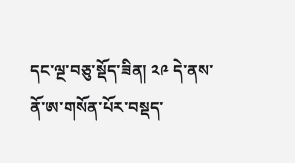དང་ལྔ་བཅུ་སྡོད་ཟིན། ༢༩ དེ་ནས་ནོ་ཨ་གསོན་པོར་བསྡད་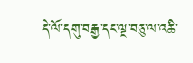དེ་ལོ་དགུ་བརྒྱ་དང་ལྔ་བཅུ་ལ་འཆི་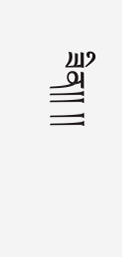ཟིན།། །།